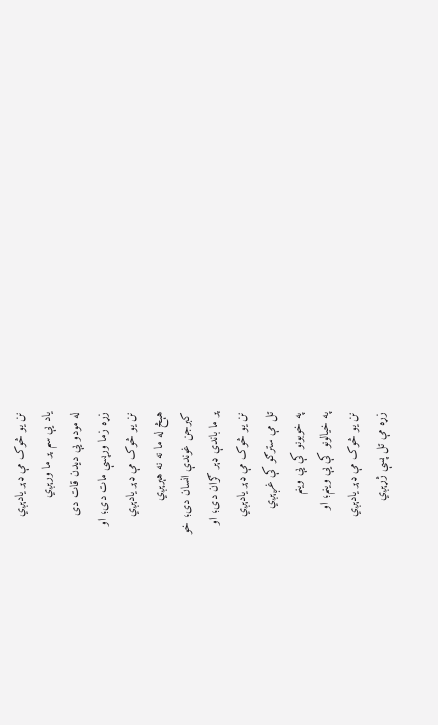نن یو څوک مې ډېر یادېږي
یاد یې سم پر ما ورېږي
له مودو یې دیدن قات دی
زړه زما ورپسې مات دی؛ او
نن یو څوک مې ډېر یادېږي
هېڅ له ما نه نه هېرېږي
کبرجن غوندې انسان دی؛ خو
پر ما باندې ډېر ګران دی؛ او
نن یو څوک مې ډېر یادېږي
تل مې سترګو کې غږېږي
په خوبونو کې یې وینم
په خیالونو کې یې وینم؛ او
نن یو څوک مې ډېر یادېږي
زړه مې تل پسې ژړېږي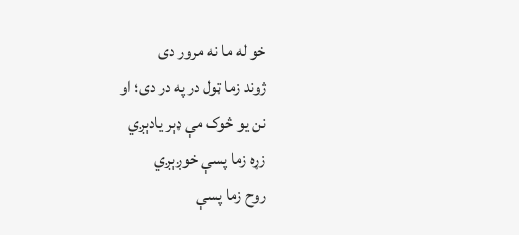خو له ما نه مرور دی
ژوند زما ټول در په در دی؛ او
نن یو څوک مې ډېر یادېږي
زړه زما پسې خوږېږي
روح زما پسې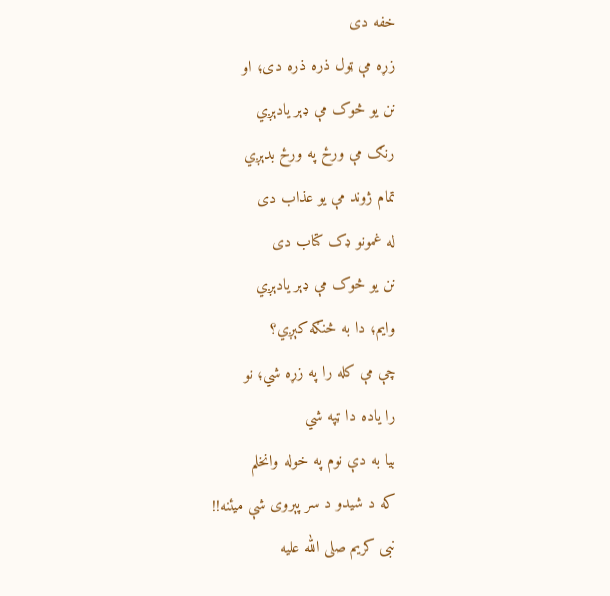خفه دی
زړه مې ټول ذره ذره دی؛ او
نن یو څوک مې ډېر یادېږي
رنګ مې ورځ په ورځ بدېږي
تمام ژوند مې یو عذاب دی
له غمونو ډک کتاب دی
نن یو څوک مې ډېر یادېږي
وایم؛ دا به څنګه کېږي؟
چې مې کله را په زړه شي؛ نو
را یاده دا ټپه شي
بیا به دې نوم په خوله وانخلم
که د شیدو د سر پېروی شې میئنه!!
نبی کريم صلى الله عليه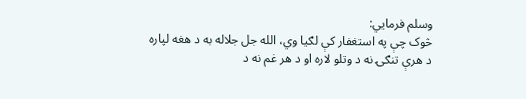وسلم فرمايي:
څوک چې په استغفار کې لګيا وي، الله جل جلاله به د هغه لپاره د هرې تنګۍ نه د وتلو لاره او د هر غم نه د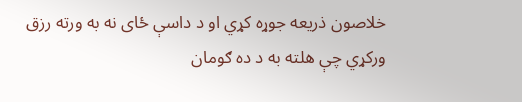خلاصون ذريعه جوړه کړي او د داسې ځای نه به ورته رزق ورکړي چې هلته به د ده ګومان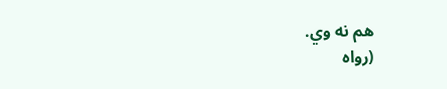هم نه وي.
(رواه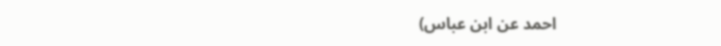احمد عن ابن عباس)